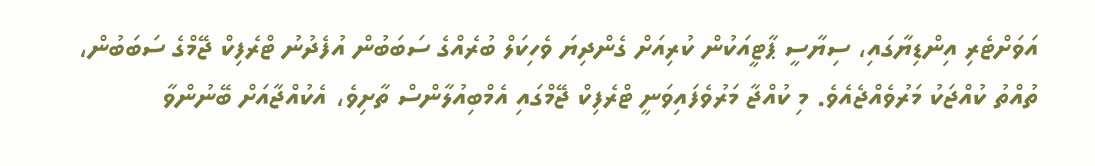އަވަށްޓެރި އިންޑިޔާގައި، ސިޔާސީ ޕާޓީއަކުން ކުރިއަށް ގެންދިޔަ ވެހިކަލް ބުރެއްގެ ސަބަބުން އުފެދުނު ޓްރެފިކް ޖޭމްގެ ސަބަބުން، ތުއްތު ކުއްޖަކު މަރުވެއްޖެއެވެ. މި ކުއްޖާ މަރުވެފައިވަނީ ޓްރެފިކް ޖޭމްގައި އެމްބިއުލާންސް ތާށިވެ، އެކުއްޖާއަށް ބޭނުންވާ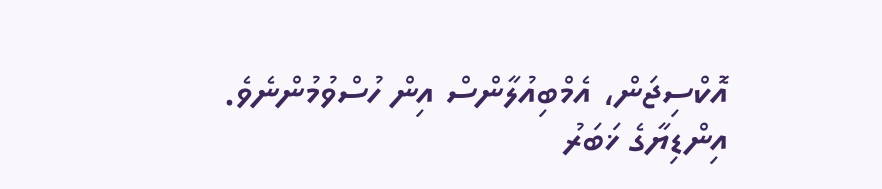އޮކްސިޖަން، އެމްބިއުލާންސް އިން ހުސްވުމުންނެވެ.
އިންޑިޔާގެ ޚަބަރު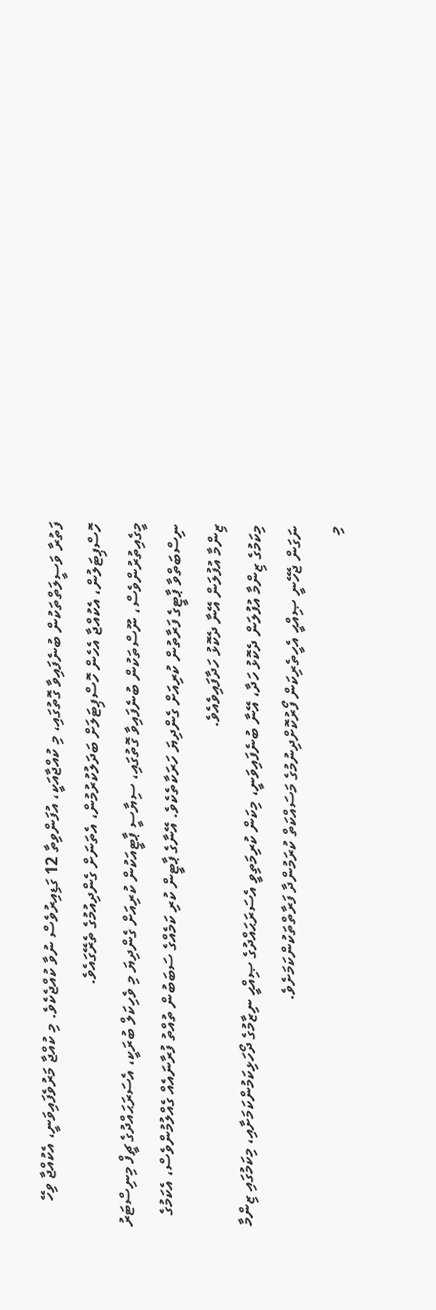ފަތުރާ ވަސީލަތްތަކުން ބުނެފައިވާ ގޮތުގައި، މި ކުއްޖާއަކީ، އުފަންވިތާ 12 ގަޑިއިރުވެސް ނުވާ ކުއްޖެކެވެ. މި ކުއްޖާ މަރުވެފައިވަނީ، އެކުއްޖާ ވިހޭ ހޮސްޕިޓަލުން، އެކުއްޖާ އެހެން ހޮސްޕިޓަލަށް ބަދަލުކުރުމުން، އެތަނަށް ގެންދިއުމުގެ ތެރޭގައެވެ.
މީގެއިތުރުންވެސް، ނޫސްތަކުން ބުނެފައިވާ ގޮތުގައި، ސިޔާސީ ޕާޓީއަކުން ކުރިއަށް ގެންދިޔަ މި ވެހިކަލް ބުރަކީ، އެސަރަޙައްދުގެ ޗީފް މިނިސްޓަރު ނިސްބަތްވާ ޕާޓީގެ ފަރާތުން ކުރިއަށް ގެންދިޔަ ހަރަކާތެކެވެ. އޭނާގެ ޕާޓީން ކުރި ކަމެއްގެ ސަބަބުން ތުއްތު ފުރާނައެއް ގެއްލުމުންވެސް، އެކަމުގެ ޒިންމާ އުފުލަން އޭނާ ދެކޮޅު ހަދާފައިވެއެވެ.
މިކަމުގެ ޒިންމާ އުފުލަން ދެކޮޅު ހަދާ، އޭނާ ބުނެފައިވަނީ، މިކަން ކުރިމަތިވީ އެސަރަޙައްދުގެ ޞިއްޙީ ނިޒާމުގެ ދޯހަޅިކަމުންކަމަށާއި، މިކަމުގައި ޒިންމާ ނަގަން ޖެހޭނީ ޞިއްޙީ އެހީތެރިކަން ފޯރުކޮށްދިނުމުގެ މަސައްކަތް ކުރަމުންދާ ފަރާތްތަކުންކަމަށެވެ.
މި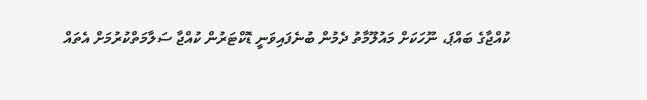ކުއްޖާގެ ބައްޕަ، ނޫހަކަށް މައުލޫމާތު ދެމުން ބުނެފައިވަނީ ޑޮކްޓަރުން ކުއްޖާ ސަލާމަތްކުރުމަށް އެތައް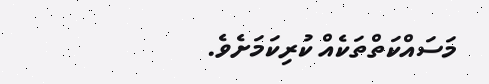މަސައްކަތްތަކެއް ކުރިކަމަށެވެ.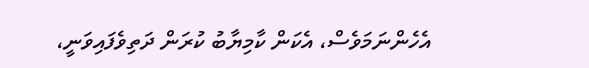އެހެންނަމަވެސް، އެކަން ކާމިޔާބު ކުރަން ދަތިވެފައިވަނީ،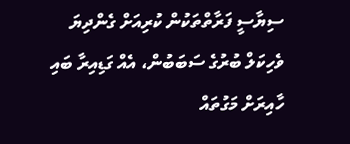ސިޔާސީ ފަރާތްތަކުން ކުރިއަށް ގެންދިޔަ ވެހިކަލް ބުރުގެ ސަބަބުން، އެއް ގަޑިއިރާ ބައި ހާއިރަށް މަގުތައް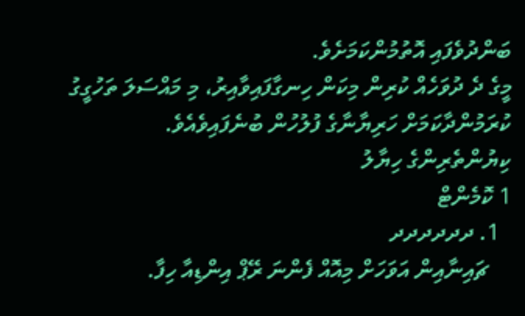ބަންދުވެފައި އޮތުމުންކަމަށެވެ.
މީގެ ދެ ދުވަހެއް ކުރިން މިކަން ހިނގާފައިވާއިރު، މި މައްސަލަ ތަހުގީގު ކުރަމުންދާކަމަށް ހަރިޔާނާގެ ފުލުހުން ބުނެފައިވެއެވެ.
ކިޔުންތެރިންގެ ހިޔާލު
1 ކޮމެންޓް
  1. ދދދދދދ
    ޗައިނާއިން އަވަހަށް މިއޮއް ފެންނަ ރޭޕް އިންޑިއާ ހިފާ.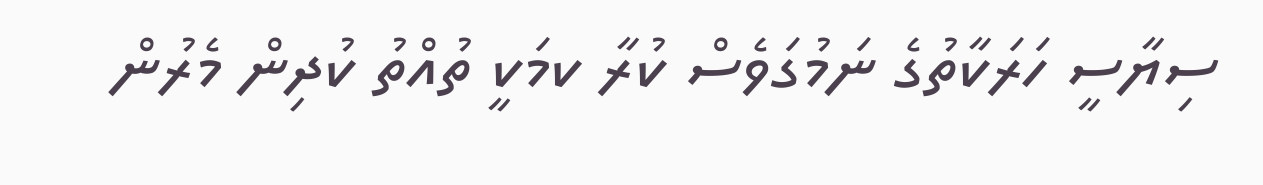ސިޔާސީ ހަރަކާތުގެ ނަމުގަވެސް ކުރާ ކމަކީ ތުއްތު ކުދިން މެރުން